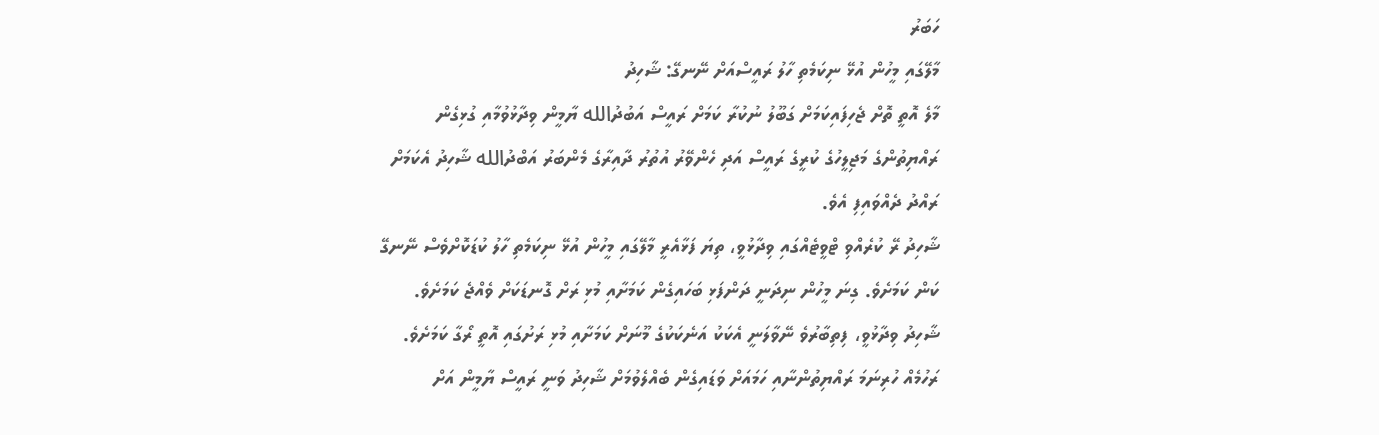ހަބަރު
މާލޭގައި މީހުން އުޅޭ ނިކަމެތި ހާލު ރައީސްއަށް ނޭނގޭ: ޝާހިދު
މާލެ އޮތީ ތޮށް ޖެހިފައިކަމަށް ގަބޫލު ނުކުރާ ކަމަށް ރައީސް އަބުދުالله ޔާމީން ވިދާޅުވުމާއި ގުޅިގެން ރައްޔިތުންގެ މަޖިލީހުގެ ކުރީގެ ރައީސް އަދި ހެންވޭރު އުތުރު ދާއިރާގެ މެންބަރު އަބްދުالله ޝާހިދު އެކަމަށް ރައްދު ދެއްވައިފި އެވެ.
ޝާހިދު ރޭ ކުރެއްވި ޓްވީޓެއްގައި ވިދާޅުވީ، ތިޔަ ފަޅާއެރީ މާލޭގައި މީހުން އުޅޭ ނިކަމެތި ހާލު ކުޑަކޮށްވެސް ނޭނގޭ ކަން ކަމަށެވެ. ގިނަ މީހުން ނިދަނީ ދަންފަޅި ބަހައިގެން ކަމަށާއި މުޅި ރަށް ގޮނޑަކަށް ވެއްޖެ ކަމަށެވެ.
ޝާހިދު ވިދާޅުވީ، ފިތިބާރުވެ ނޭވާލަނީ އެކަކު އަނެކަކުގެ މޫނަށް ކަމަށާއި މުޅި ރަށުގައި އޮތީ ރޯގާ ކަމަށެވެ. ރަހުމެއް ހުރިނަމަ ރައްޔިތުންނާއި ހަމައަށް ވަޑައިގެން ބެއްލެވުމަށް ޝާހިދު ވަނީ ރައީސް ޔާމީން އަށް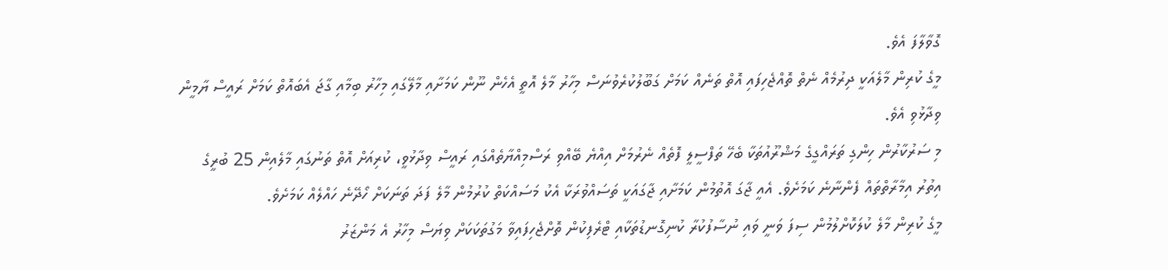ގޮވާލާފަ އެވެ.
މީގެ ކުރިން މާލެއަކީ ދިރުމެއް ނެތް ތޮއްޖެހިފައި އޮތް ތަނެއް ކަމަށް ގަބޫލުކުރެވުނަސް މިހާރު މާލެ އޮތީ އެހެން ނޫން ކަމަށާއި މާލޭގައި މިހާރު ބިމާއި ގާޖަ އެބައޮތް ކަމަށް ރައީސް ޔާމީން ވިދާޅުވި އެވެ.
މި ސަރުކާރުން ހިންގި ތަރައްގީގެ މަޝްރޫއުތަކާ ބެހޭ ތަފްސީލީ ފޮތެއް ނެރުމަށް އިއްޔެ ބޭއްވި ރަސްމިއްޔާތެއްގައި ރައީސް ވިދާޅުވީ، ކުރިއަށް އޮތް ތަނުގައި މާލެއިން 25 ބުރީގެ އިތުރު އިމާރާތްތައް ފެންނާނެ ކަމަށެވެ. އެއީ ޖާގަ އޮތުމުން ކަމަށާއި ޖާގައަކީ ތަސައްވުރަކާ އެކު މަސައްކަތް ކުރުމުން މާލެ ފަދަ ތަނަކަށް ހޯދޭނެ ހައްލެއް ކަމަށެވެ.
މީގެ ކުރިން މާލެ ކުލަކޮށްލުމުން ސިފަ ވަނީ ވައި ނުސާފުކުރާ ކުނިގޮނޑުތަކާއި ޓްރެފިކުން ތޮށްޖެހިފައިވާ މަގުތަކަކަށް ވިޔަސް މިހާރު އެ މަންޒަރު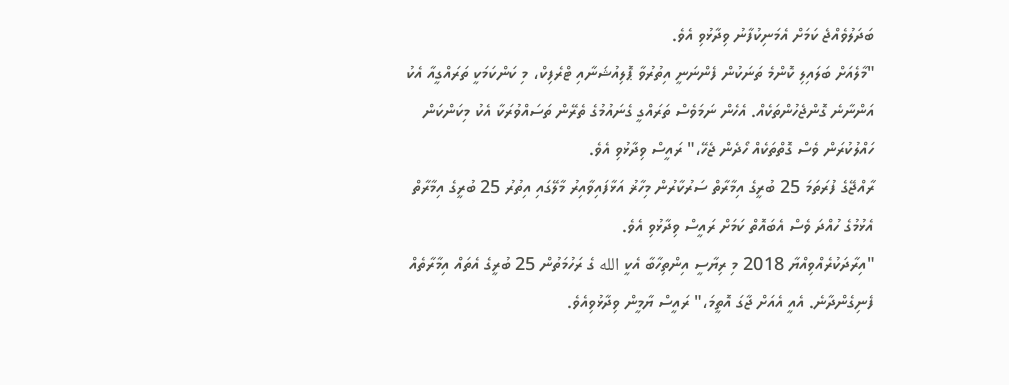ބަދަލުވެއްޖެ ކަމަށް އެމަނިކުފާނު ވިދާޅުވި އެވެ.
"މާލެއަށް ބަލައިލި ކޮންމެ ތަނަކުން ފެންނަނީ އިތުރުވާ ޕޮލިއުޝަނާއި ޓްރެފިކް، މި ކަންކަމަކީ ތަރައްގީއާ އެކު އަންނާނެ ގޮންޖެހުންތަކެއް. އެހެން ނަމަވެސް ތަރައްގީ ގެނައުމުގެ ތެރޭން ތަސައްވުރަކާ އެކު މިކަންކަން ހައްލުކުރަން ވެސް ގޮތްތަކެއް ހޯދެން ޖެހޭ،" ރައީސް ވިދާޅުވި އެވެ.
ރާއްޖޭގެ ފުރަތަމަ 25 ބުރީގެ އިމާރާތް ސަރުކާރުން މިހާޜު އަޅާފައިވާއިރު މާލޭގައި އިތުރު 25 ބުރީގެ އިމާރާތް އެޅުމުގެ ހުއްދަ ވެސް އެބައޮތް ކަމަށް ރައީސް ވިދާޅުވި އެވެ.
"އިރާދަކުރެއްވިއްޔާ 2018 މި ރިޔާސީ އިންތިހާބާ އެކީ الله ގެ ރަހުމަތުން 25 ބުރީގެ އެތައް އިމާރާތެއް ފެނިގެންދާނެ. އެއީ އެއަށް ޖާގަ އޮތީމަ،" ރައީސް ޔާމީން ވިދާޅުވިއެވެ.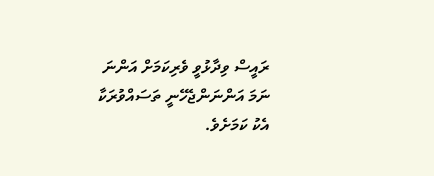ރައީސް ވިދާޅުވީ ވެރިކަމަށް އަންނަ ނަމަ އަންނަންޖެހޭނީ ތަސައްވުރަކާ އެކު ކަމަށެވެ.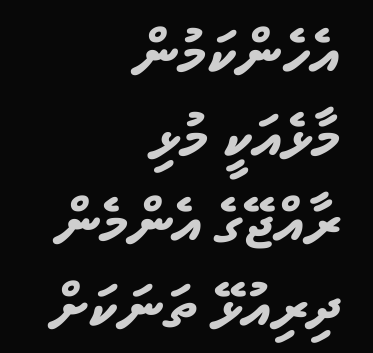އެހެންކަމުން މާޅެއަކީ މުޅި ރާއްޖޭގެ އެންމެން ދިރިއުޅޭ ތަނަކަށް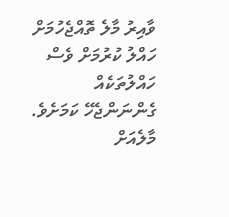ވާއިރު މާލެ ތޮއްޖެހުމަށް ހައްލު ކުރުމަށް ވެސް ހައްލުތަކެއް ގެންނަންޖެހޭ ކަމަށެވެ. މާލެއަށް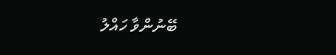ބޭނުންވާ ހައްލު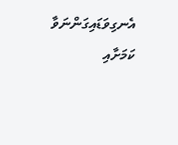އެނގިވަޑައިގަންނަވާ ކަމަށާއި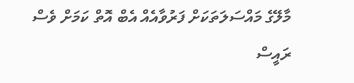މާލޭގެ މައްސަލަތަކަށް ފަރުވާއެއް އެބް އޮތް ކަމަށް ވެސް ރައީސް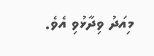މިއަދު ވިދާޅުވި އެވެ.